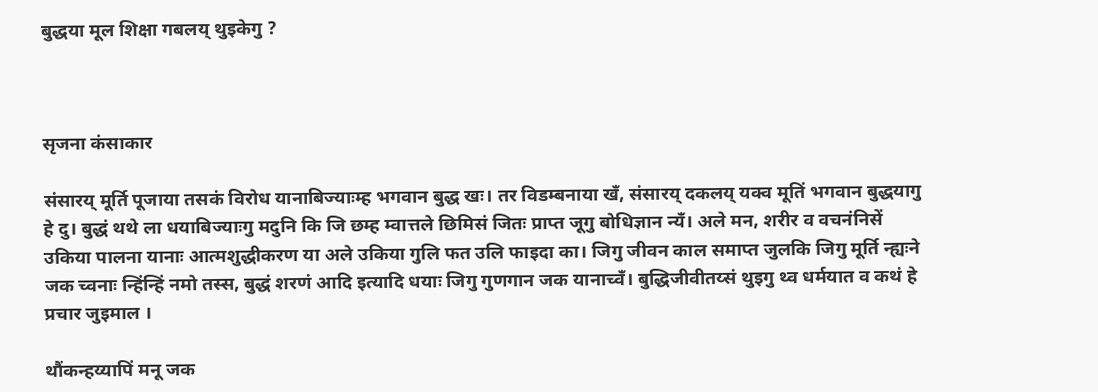बुद्धया मूल शिक्षा गबलय् थुइकेगु ?



सृजना कंसाकार

संसारय् मूर्ति पूजाया तसकं विरोध यानाबिज्याःम्ह भगवान बुद्ध खः। तर विडम्बनाया खँ, संसारय् दकलय् यक्व मूतिं भगवान बुद्धयागु हे दु। बुद्धं थथे ला धयाबिज्याःगु मदुनि कि जि छम्ह म्वात्तले छिमिसं जितः प्राप्त जूगु बोधिज्ञान न्यँ। अले मन, शरीर व वचनंनिसें उकिया पालना यानाः आत्मशुद्धीकरण या अले उकिया गुलि फत उलि फाइदा का। जिगु जीवन काल समाप्त जुलकि जिगु मूर्ति न्ह्यःने जक च्वनाः न्हिंन्हिं नमो तस्स, बुद्धं शरणं आदि इत्यादि धयाः जिगु गुणगान जक यानाच्वँ। बुद्धिजीवीतय्सं थुइगु थ्व धर्मयात व कथं हे प्रचार जुइमाल ।

थौंकन्हय्यापिं मनू जक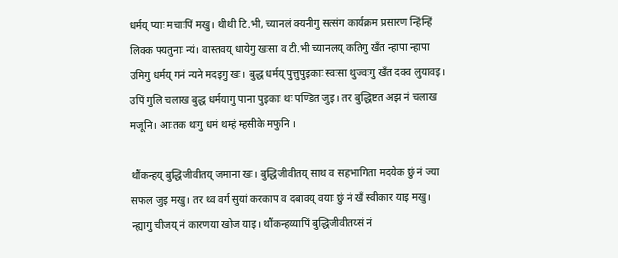धर्मय् प्याः मचाःपिं मखु। थीथी टि.भी, च्यानलं क्यनीगु सत्संग कार्यक्रम प्रसारण न्हिंन्हिं लिक्क फ्यतुनाः न्यं। वास्तवय् धायेगु खःसा व टी.भी च्यानलय् कतिगु खँत न्हापा न्हापा उमिगु धर्मय् गनं न्यने मदइगु खः। बुद्ध धर्मय् पुत्तुपुइकाः स्वःसा थुज्वःगु खँत दक्व लुयावइ। उपिं गुलि चलाख बुद्ध धर्मयागु पाना पुइकाः थः पण्डित जुइ। तर बुद्धिष्टत अझ नं चलाख मजूनि। आःतक थःगु धमं थम्हं म्हसीके मफुनि ।

थौंकन्हय् बुद्धिजीवीतय् जमाना खः। बुद्धिजीवीतय् साथ व सहभागिता मदयेक छुं नं ज्या सफल जुइ मखु। तर थ्व वर्ग सुयां करकाप व दबावय् वयाः छुं नं खँ स्वीकार याइ मखु। न्ह्यागु चीजय् नं कारणया खोज याइ। थौंकन्हय्यापिं बुद्धिजीवीतय्सं नं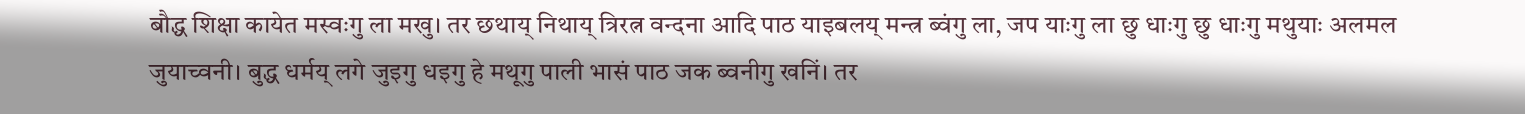बौद्ध शिक्षा कायेत मस्वःगु ला मखु। तर छथाय् निथाय् त्रिरत्न वन्दना आदि पाठ याइबलय् मन्त्र ब्वंगु ला, जप याःगु ला छु धाःगु छु धाःगु मथुयाः अलमल जुयाच्वनी। बुद्ध धर्मय् लगे जुइगु धइगु हे मथूगु पाली भासं पाठ जक ब्वनीगु खनिं। तर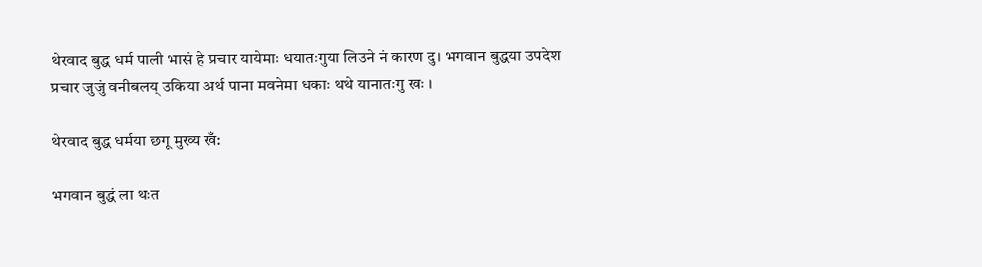थेरवाद बुद्ध धर्म पाली भासं हे प्रचार यायेमाः धयातःगुया लिउने नं कारण दु। भगवान बुद्धया उपदेश प्रचार जुजुं वनीबलय् उकिया अर्थ पाना मवनेमा धकाः थथे यानातःगु खः ।

थेरवाद बुद्ध धर्मया छगू मुख्य खँ:

भगवान बुद्धं ला थःत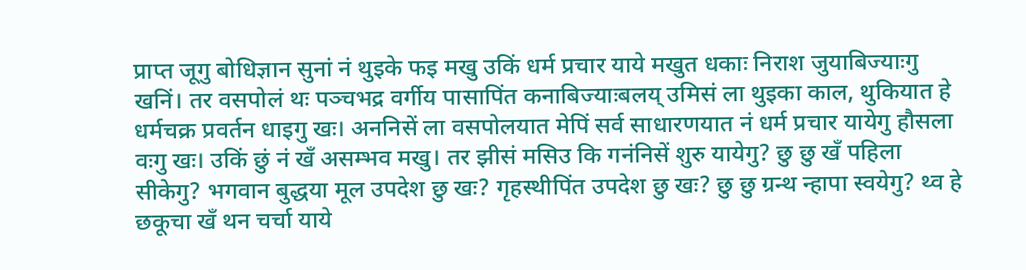प्राप्त जूगु बोधिज्ञान सुनां नं थुइके फइ मखु उकिं धर्म प्रचार याये मखुत धकाः निराश जुयाबिज्याःगु खनिं। तर वसपोलं थः पञ्चभद्र वर्गीय पासापिंत कनाबिज्याःबलय् उमिसं ला थुइका काल, थुकियात हे धर्मचक्र प्रवर्तन धाइगु खः। अननिसें ला वसपोलयात मेपिं सर्व साधारणयात नं धर्म प्रचार यायेगु हौसला वःगु खः। उकिं छुं नं खँ असम्भव मखु। तर झीसं मसिउ कि गनंनिसें शुरु यायेगु? छु छु खँ पहिला सीकेगु? भगवान बुद्धया मूल उपदेश छु खः? गृहस्थीपिंत उपदेश छु खः? छु छु ग्रन्थ न्हापा स्वयेगु? थ्व हे छकूचा खँ थन चर्चा याये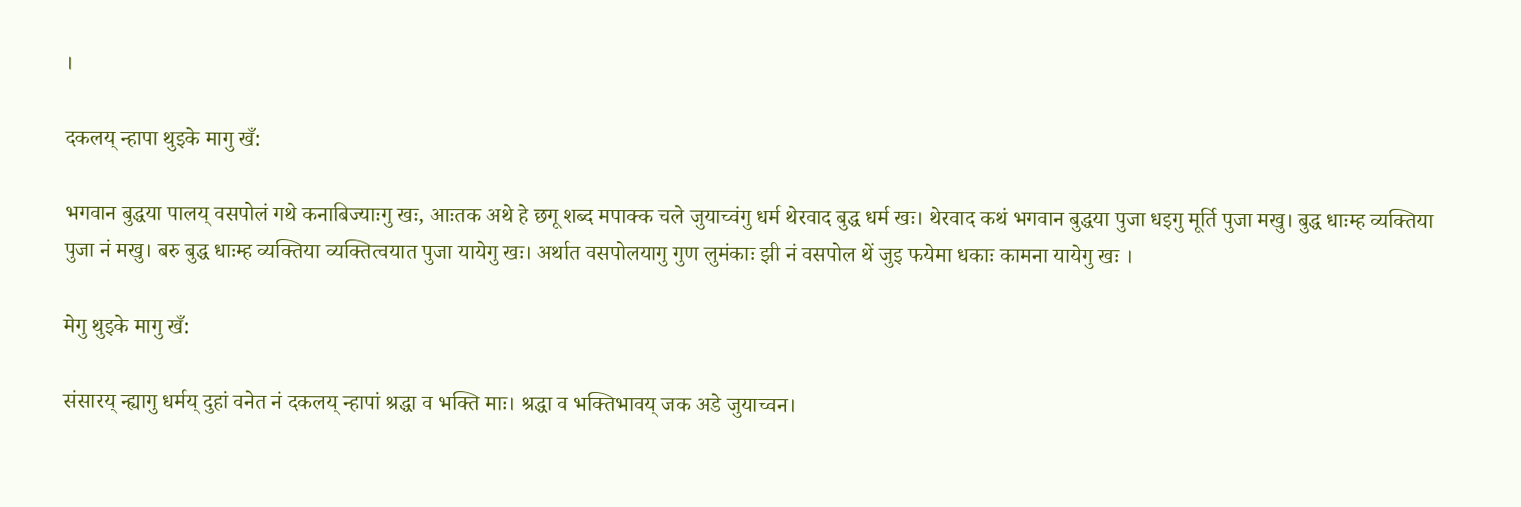।

दकलय् न्हापा थुइके मागु खँ:

भगवान बुद्धया पालय् वसपोलं गथे कनाबिज्याःगु खः, आःतक अथे हे छगू शब्द मपाक्क चले जुयाच्वंगु धर्म थेरवाद बुद्ध धर्म खः। थेरवाद कथं भगवान बुद्धया पुजा धइगु मूर्ति पुजा मखु। बुद्ध धाःम्ह व्यक्तिया पुजा नं मखु। बरु बुद्ध धाःम्ह व्यक्तिया व्यक्तित्वयात पुजा यायेगु खः। अर्थात वसपोलयागु गुण लुमंकाः झी नं वसपोल थें जुइ फयेमा धकाः कामना यायेगु खः ।

मेगु थुइके मागु खँ:

संसारय् न्ह्यागु धर्मय् दुहां वनेत नं दकलय् न्हापां श्रद्धा व भक्ति माः। श्रद्धा व भक्तिभावय् जक अडे जुयाच्वन।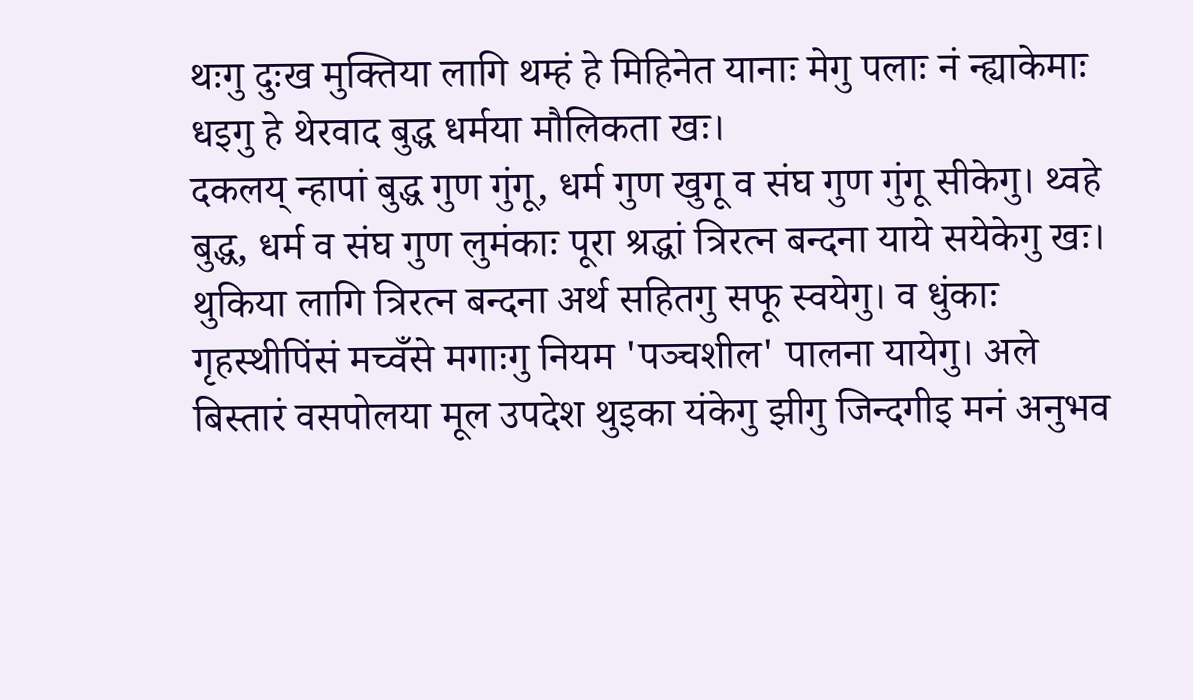थःगु दुःख मुक्तिया लागि थम्हं हे मिहिनेत यानाः मेगु पलाः नं न्ह्याकेमाः धइगु हे थेरवाद बुद्ध धर्मया मौलिकता खः।
दकलय् न्हापां बुद्ध गुण गुंगू, धर्म गुण खुगू व संघ गुण गुंगू सीकेगु। थ्वहे बुद्ध, धर्म व संघ गुण लुमंकाः पूरा श्रद्धां त्रिरत्न बन्दना याये सयेकेगु खः। थुकिया लागि त्रिरत्न बन्दना अर्थ सहितगु सफू स्वयेगु। व धुंकाः गृहस्थीपिंसं मच्वँसे मगाःगु नियम 'पञ्चशील' पालना यायेगु। अले बिस्तारं वसपोलया मूल उपदेश थुइका यंकेगु झीगु जिन्दगीइ मनं अनुभव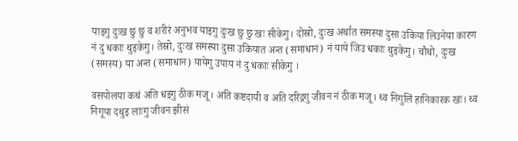याइगु दुःख छु छु व शरीरं अनुभव याइगु दुःख छु छु खः सीकेगु। दोस्रो, दुःख अर्थात समस्या दुसा उकिया लिउनेया कारण नं दु धकाः थुइकेगु। तेस्रो, दुःख समस्या दुसा उकियात अन्त (समाधान) नं याये जिउ धकाः थुइकेगु। चौथो, दुःख (समस्य) या अन्त (समाधान) यायेगु उपाय नं दु धकाः सीकेगु ।

वसपोलया कथं अति धइगु ठीक मजू। अति कष्टदायी व अति दरिद्रगु जीवन नं ठीक मजू। थ्व निगुलिं हानिकारक खः। थ्व निगूया दथुइ लाःगु जीवन झीसं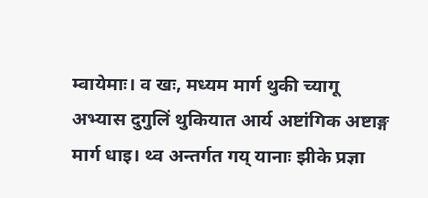म्वायेमाः। व खः, मध्यम मार्ग थुकी च्यागू अभ्यास दुगुलिं थुकियात आर्य अष्टांगिक अष्टाङ्ग मार्ग धाइ। थ्व अन्तर्गत गय् यानाः झीके प्रज्ञा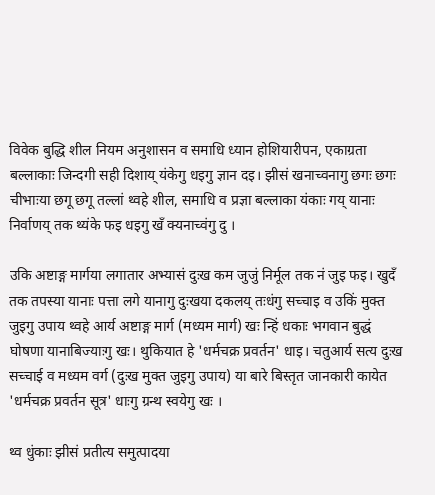विवेक बुद्धि शील नियम अनुशासन व समाधि ध्यान होशियारीपन, एकाग्रता बल्लाकाः जिन्दगी सही दिशाय् यंकेगु धइगु ज्ञान दइ। झीसं खनाच्वनागु छगः छगः चीभाःया छगू छगू तल्लां थ्वहे शील, समाधि व प्रज्ञा बल्लाका यंकाः गय् यानाः निर्वाणय् तक थ्यंके फइ धइगु खँ क्यनाच्वंगु दु ।

उकि अष्टाङ्ग मार्गया लगातार अभ्यासं दुःख कम जुजुं निर्मूल तक नं जुइ फइ। खुदँ तक तपस्या यानाः पत्ता लगे यानागु दुःखया दकलय् तःधंगु सच्चाइ व उकिं मुक्त जुइगु उपाय थ्वहे आर्य अष्टाङ्ग मार्ग (मध्यम मार्ग) खः न्हिं धकाः भगवान बुद्धं घोषणा यानाबिज्याःगु खः। थुकियात हे 'धर्मचक्र प्रवर्तन' धाइ। चतुआर्य सत्य दुःख सच्चाई व मध्यम वर्ग (दुःख मुक्त जुइगु उपाय) या बारे बिस्तृत जानकारी कायेत 'धर्मचक्र प्रवर्तन सूत्र' धाःगु ग्रन्थ स्वयेगु खः ।

थ्व धुंकाः झीसं प्रतीत्य समुत्पादया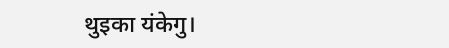थुइका यंकेगु।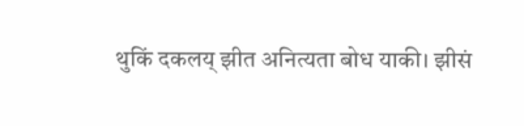थुकिं दकलय् झीत अनित्यता बोध याकी। झीसं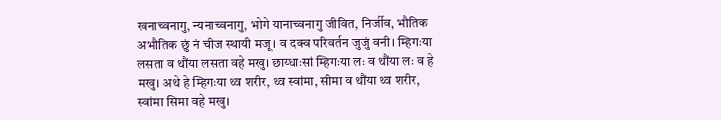खनाच्वनागु, न्यनाच्वनागु, भोगे यानाच्वनागु जीवित, निर्जीव, भौतिक अभौतिक छुं नं चीज स्थायी मजू। व दक्व परिवर्तन जुजुं वनी। म्हिगःया लसता व थौंया लसता वहे मखु। छाय्धाःसां म्हिगःया लः व थौंया लः व हे मखु। अथे हे म्हिगःया थ्व शरीर, थ्व स्वांमा, सीमा व थौंया थ्व शरीर, स्वांमा सिमा वहे मखु।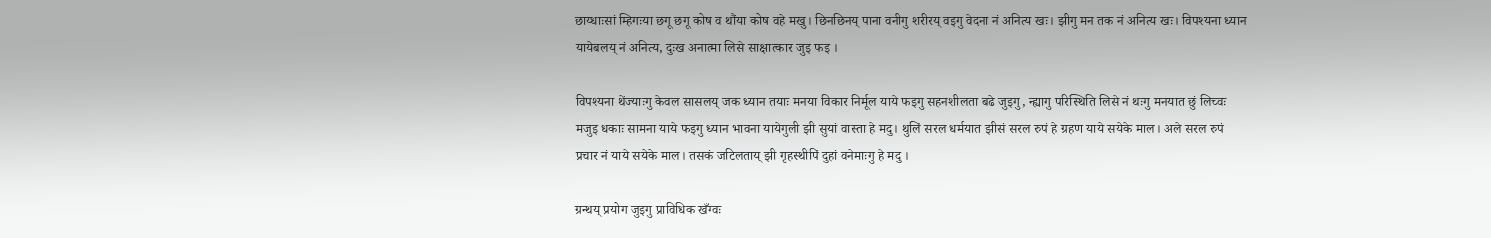छाय्धाःसां म्हिगःया छगू छगू कोष व थौंया कोष वहे मखु। छिनछिनय् पाना वनीगु शरीरय् वइगु वेदना नं अनित्य खः। झीगु मन तक नं अनित्य खः। विपश्यना ध्यान यायेबलय् नं अनित्य, दुःख अनात्मा लिसे साक्षात्कार जुइ फइ ।

विपश्यना थेंज्याःगु केवल सासलय् जक ध्यान तयाः मनया विकार निर्मूल याये फइगु सहनशीलता बढे जुइगु, न्ह्यागु परिस्थिति लिसे नं थःगु मनयात छुं लिच्वः मजुइ धकाः सामना याये फइगु ध्यान भावना यायेगुली झी सुयां वास्ता हे मदु। थुलिं सरल धर्मयात झीसं सरल रुपं हे ग्रहण याये सयेके माल। अले सरल रुपं प्रचार नं याये सयेके माल। तसकं जटिलताय् झी गृहस्थीपिं दुहां वनेमाःगु हे मदु ।

ग्रन्थय् प्रयोग जुइगु प्राविधिक खँग्वः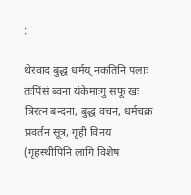:

थेरवाद बुद्ध धर्मय् नकतिनि पलाः तःपिंसं ब्वना यंकेमाःगु सफू खः त्रिरत्न बन्दना, बुद्ध वचन, धर्मचक्र प्रवर्तन सूत्र, गृही विनय (गृहस्थीपिनि लागि विशेष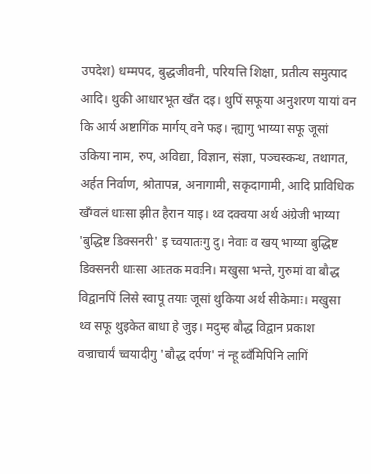उपदेश) धम्मपद, बुद्धजीवनी, परियत्ति शिक्षा, प्रतीत्य समुत्पाद आदि। थुकी आधारभूत खँत दइ। थुपिं सफूया अनुशरण यायां वन कि आर्य अष्टागिंक मार्गय् वने फइ। न्ह्यागु भाय्या सफू जूसां उकिया नाम, रुप, अविद्या, विज्ञान, संज्ञा, पञ्चस्कन्ध, तथागत, अर्हत निर्वाण, श्रोतापन्न, अनागामी, सकृदागामी, आदि प्राविधिक खँग्वलं धाःसा झीत हैरान याइ। थ्व दक्वया अर्थ अंग्रेजी भाय्या 'बुद्धिष्ट डिक्सनरी' इ च्वयातःगु दु। नेवाः व खय् भाय्या बुद्धिष्ट डिक्सनरी धाःसा आःतक मवःनि। मखुसा भन्ते, गुरुमां वा बौद्ध विद्वानपिं लिसे स्वापू तयाः जूसां थुकिया अर्थ सीकेमाः। मखुसा थ्व सफू थुइकेत बाधा हे जुइ। मदुम्ह बौद्ध विद्वान प्रकाश वज्राचार्यं च्वयादीगु 'बौद्ध दर्पण' नं न्हू ब्वँमिपिनि लागिं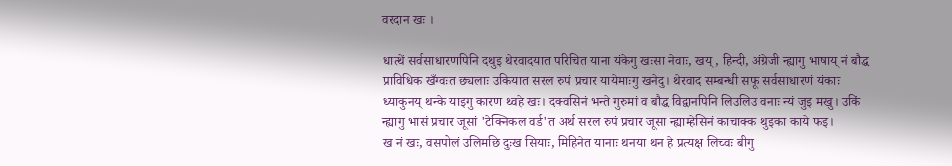वरदान खः ।

धात्थें सर्वसाधारणपिनि दथुइ थेरवादयात परिचित याना यंकेगु खःसा नेवाः, खय्, हिन्दी, अंग्रेजी न्ह्यागु भाषाय् नं बौद्ध प्राविधिक खँग्वःत छ्यलाः उकियात सरल रुपं प्रचार यायेमाःगु खनेदु। थेरवाद सम्बन्धी सफू सर्वसाधारणं यंकाः ध्याकुनय् थन्के याइगु कारण थ्वहे खः। दक्वसिनं भन्ते गुरुमां व बौद्ध विद्वानपिनि लिउलिउ वनाः न्यं जुइ मखु। उकिं न्ह्यागु भासं प्रचार जूसां 'टेक्निकल वर्ड'त अर्थ सरल रुपं प्रचार जूसा न्ह्याम्हेसिनं काचाक्क थुइका काये फइ।
ख नं खः, वसपोलं उलिमछि दुःख सियाः, मिहिनेत यानाः थनया थन हे प्रत्यक्ष लिच्वः बीगु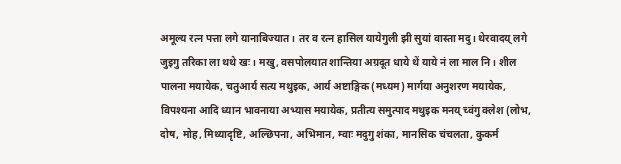अमूल्य रत्न पत्ता लगे यानाबिज्यात। तर व रत्न हासिल यायेगुली झी सुयां वास्ता मदु। थेरवादय् लगे जुइगु तरिका ला थथे खः। मखु, वसपोलयात शान्तिया अग्रदूत धाये थें याये नं ला माल नि। शील पालना मयायेक, चतुआर्य सत्य मथुइक, आर्य अष्टाङ्गिक (मध्यम) मार्गया अनुशरण मयायेक, विपश्यना आदि ध्यान भावनाया अभ्यास मयायेक, प्रतीत्य समुत्पाद मथुइक मनय् च्वंगु क्लेश (लोभ, दोष, मोह, मिथ्यादृष्टि, अल्छिपना, अभिमान, म्वाः मदुगु शंका, मानसिक चंचलता, कुकर्म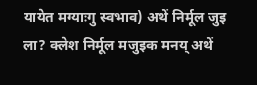यायेत मग्याःगु स्वभाव) अथें निर्मूल जुइ ला? क्लेश निर्मूल मजुइक मनय् अथें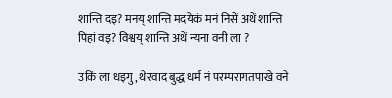शान्ति दइ? मनय् शान्ति मदयेकं मनं निसें अथें शान्ति पिहां वइ? विश्वय् शान्ति अथें न्यना वनी ला ?

उकिं ला धइगु, थेरवाद बुद्ध धर्म नं परम्परागतपाखे वने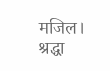मजिल। श्रद्धा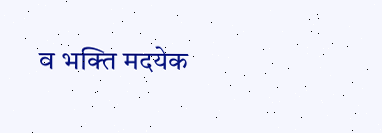व भक्ति मदयेक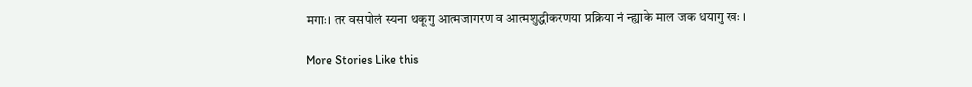मगाः। तर वसपोलं स्यना थकूगु आत्मजागरण व आत्मशुद्धीकरणया प्रक्रिया नं न्ह्याके माल जक धयागु खः ।

More Stories Like this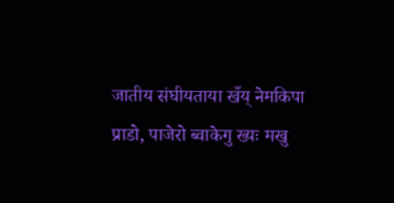जातीय संघीयताया खँय् नेमकिपा
प्राडो, पाजेरो ब्वाकेगु ख्यः मखु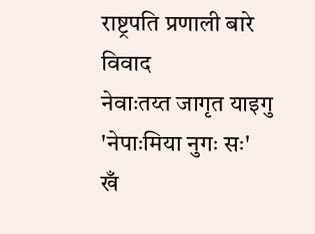राष्ट्रपति प्रणाली बारे विवाद
नेवाःतय्त जागृत याइगु 'नेपाःमिया नुगः सः'
खँ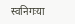स्वनिगःया